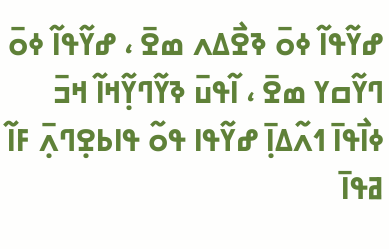ߝߌ߬ߟߊ߬ ߦߋ߫ ߢߐ߯ߡߍ ߘߐ߫ ، ߝߌ߬ߟߊ߬ ߦߋ߫ ߣߌ߬ߛߌ ߘߐ߫ ، ߊ߬ߟߎ߫ ߢߌ߬ߣߌ߲߬ߞߊ߬ ߞߏ߫ ߦߊ߯ߟߊ߫ ߗߍ߬ߡߊ߲߫ ߝߌ߬ߟߊ ߟߋ߬ ߟߊߕߐ߲ߣߍ߲߫ ߓߊ߬ ߥߟߊ߫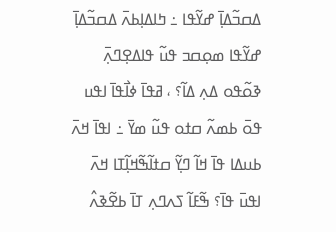ߡߛߏ߬ߡߊ߲߫ ߝߌ߬ߟߊ ߸ ߤߊߡߊ߲ߕߍ߫ ߡߛߏ߬ߡߊ߲߫ ߝߌ߬ߟߊ ߘߋ߲ߛߏ ߟߎ߬ ߟߊߡߐ߲ߣߍ߲߫ ߢߋ߬ߟߋ ߡߍ߲ ߡߊ߬؟ ، ߥߟߊ߫ ߦߊ߯ߟߊ߫ ߊߟߎ ߟߋ߫ ߕߘߍ߬ ߛߙߋ ߟߎ߬ ߘߌ߫ ߸ ߊߟߊ߫ ߞߍ߫ ߕߎߡߊ ߟߊ߫ ߞߊ߬ ߣߌ߲߬ ߛߙߊ߬ߒ߬ߞߊ߲߬ߠߊ ߞߍ߫ ߊߟߎ߫ ߟߊ߫؟ ߒ߬ߓߊ߬ ߖߍߣߍ߲ ߠߊ߫ ߕߐ߬ߢߍ߮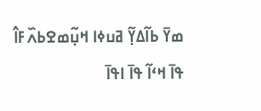ߘߌ߫ ߕߊ߬ߡߌ߲߬ ߥߎߦߊ ߞߎ߲߬ߘߐߕߍ߰ߓߊ߮ ߟߊ߫ ߞߵߊ߬ ߟߊ߫ ߊߟߊ߫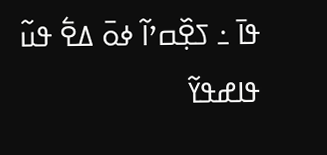ߟߊ߫ ߸ ߖߐ߲߰ߛߴߊ߬ ߦߋ߫ ߡߐ߱ ߟߎ߬ ߟߊߝߟߌ߬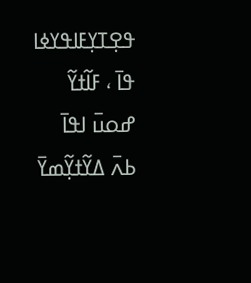ߟߐ߲ߠߌ߲ߓߊߟߌߦߊ ߟߊ߫ ، ߓߊ߬ߙߌ߬ ߝߋߎ߫ ߊߟߊ߫ ߕߍ߫ ߡߌ߬ߙߌ߲߬ߘߌ߫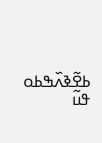ߕߐ߬ߢߍ߰ߒߕߋ ߟߎ߬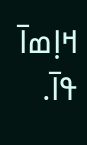ߞߊ߲ߘߊ߫ ߟߊ߫.